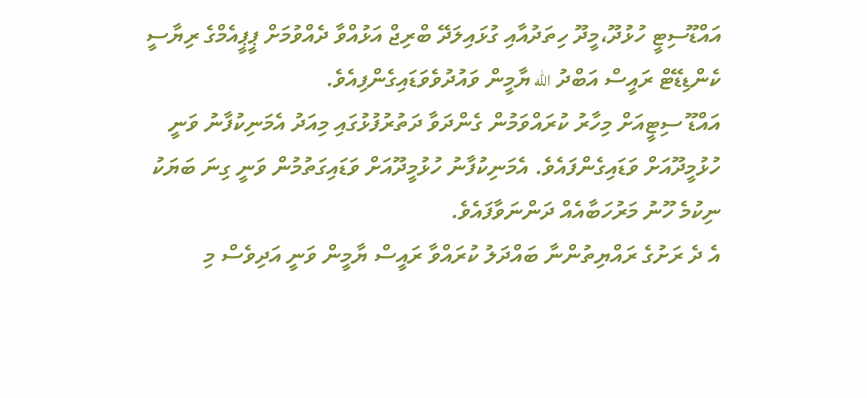އައްޑޫސިޓީ ހުޅުދޫ،މީދޫ ހިތަދުއާއި ގުޅައިލަދޭ ބްރިޖް އަޅުއްވާ ދެއްވުމަށް ޕީޕީއެމްގެ ރިޔާސީ ކެންޑިޑޭޓް ރައީސް އަބްދު الله ޔާމީން ވައުދުވެވަޑައިގެންފިއެވެ.
އައްޑޫ ސިޓީއަށް މިހާރު ކުރައްވަމުން ގެންދަވާ ދަތުރުފުޅުގައި މިއަދު އެމަނިކުފާނު ވަނީ ހުޅުމީދޫއަށް ވަޑައިގެންފައެވެ. އެމަނިކުފާނު ހުޅުމީދޫއަށް ވަޑައިގަތުމުން ވަނީ ގިނަ ބަޔަކު ނިކުމެ ހޫނު މަރުހަބާއެއް ދަންނަވާފައެވެ.
އެ ދެ ރަށުގެ ރައްޔިތުންނާ ބައްދަލު ކުރައްވާ ރައީސް ޔާމީން ވަނީ އަދިވެސް މި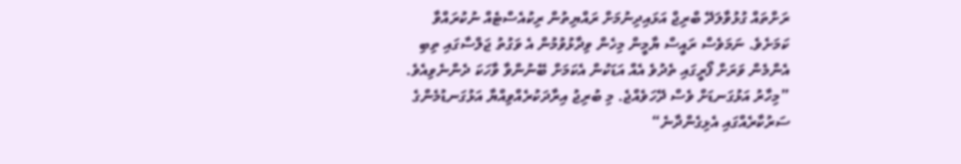ރަށްތައް ގުޅުވާލަދޭ ބްރިޖް އަޅައިދިނުމަށް ރައްޔިތުން ރިކުއެސްޓެއް ނުކުރައްވާ ކަމަށެވެ. ނަމަވެސް ރައީސް ޔާމީން މިހެން ވިދާޅުވުމުން އެ ވަގުތު ޖަލްސާގައި ތިބި އެންމެން ވަރަށް ފޯރީގައި ތެދުވެ އެއް އަޑަކުން އެކަމަށް ބޭނުންވާ ވާހަކަ ދެންނެވިއެވެ.
”މިހާރު އަޅުގަނޑަށް ވެސް ދޭހަވެއްޖެ. މި ބުރިޖު އިރާދަކުރެއްވިއްޔާ އަޅުގަނޑުމެންގެ ސަރުކާރެއްގައި އެޅިގެންދާނެ“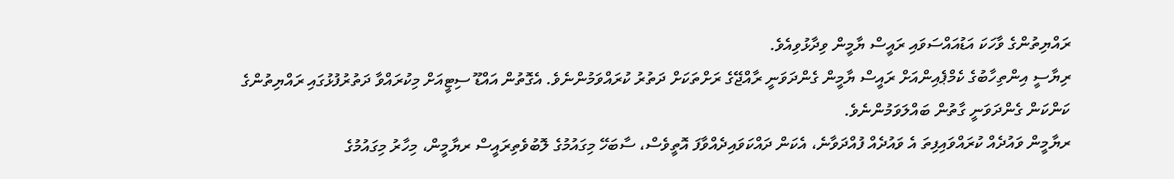ރައްޔިތުންގެ ވާހަކަ އަޑުއައްސަވައި ރައީސް ޔާމީން ވިދާޅުވިއެވެ.
ރިޔާސީ އިންތިހާބުގެ ކެމްޕެއިންއަށް ރައީސް ޔާމީން ގެންދަވަނީ ރާއްޖޭގެ ރަށްތަކަށް ދަތުރު ކުރައްވަމުންނެވެ. އެގޮތުން އައްޑޫ ސިޓީއަށް މިކުރައްވާ ދަތުރުފުޅުގައި ރައްޔިތުންގެ ކަންކަން ގެންދަވަނީ ގާތުން ބައްލަވަމުންނެވެ.
ރޔާމީން ވައުދެއް ކުރައްވައިފިތަ އެ ވައުދެއް ފުއްދަވާނެ، އެކަން ދައްކަވައިދެއްވާފަ އޮތީވެސް، ސާބަހޭ މިގައުމުގެ ލޮބުވެތިރައީސް ރޔާމީން، މިހާރު މިގައުމުގެ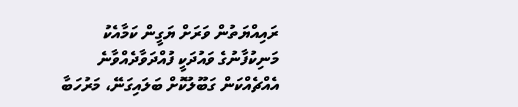ރައިއްޔަތުން ވަރަށް ޔަގީން ކަމާއެކު މަނިކުފާނުގެ ވައުދަކީ ފުއްދަވާދެއްވާނެ އެއްޗެއްކަން ގަބޫލުކޮށް ބަލައިގަނޭ، މަރުހަބާ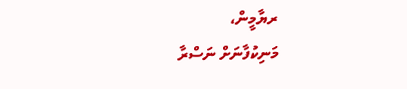ރޔާމީން،
މަނިކުފާނަށް ނަސްރާ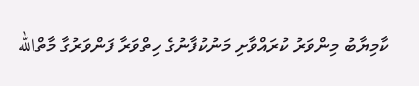ކާމިޔާބު މިންވަރު ކުރައްވާށި މަނުކުފާނުގެ ހިތްވަރާ ފަންވަރުގާ މާތްالله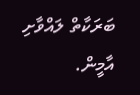ބަރަކާތް ލައްވާށި އާމީން.